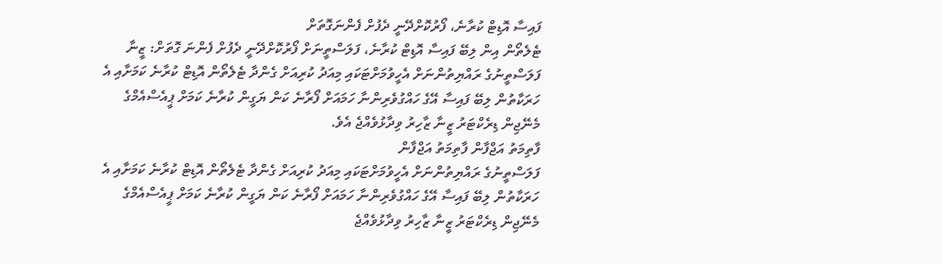ފައިސާ އޮޑިޓް ކުރާނެ، ފޯރުކޮށްދޭނީ ދެފުށް ފެންނަގޮތަށް
ޓެލެތޯން އިން ލިބޭ ފައިސާ އޮޑިޓް ކުރާނެ، ފަލަސްތީނަށް ފޯރުކޮށްދޭނީ ދެފުށް ފެންނަ ގޮތަށް: ޒީނާ
ފަލަސްތީނުގެ ރައްޔިތުންނަށް އެހީވުމަށްޓަކައި މިއަދު ކުރިއަށް ގެންދާ ޓެލެތޯން އޮޑިޓް ކުރާނެ ކަމަށާއި އެ ހަރަކާތުން ލިބޭ ފައިސާ އޭގެ ހައްގުވެރިންނާ ހަމައަށް ފޯރާނެ ކަން ޔަގީން ކުރާނެ ކަމަށް ޕީއެސްއެމްގެ މެނޭޖިން ޑިރެކްޓަރު ޒީނާ ޒާހިރު ވިދާޅުވެއްޖެ އެވެ.
ފާތިމަތު އަޖްފާން ފާތިމަތު އަޖްފާން
ފަލަސްތީނުގެ ރައްޔިތުންނަށް އެހީވުމަށްޓަކައި މިއަދު ކުރިއަށް ގެންދާ ޓެލެތޯން އޮޑިޓް ކުރާނެ ކަމަށާއި އެ ހަރަކާތުން ލިބޭ ފައިސާ އޭގެ ހައްގުވެރިންނާ ހަމައަށް ފޯރާނެ ކަން ޔަގީން ކުރާނެ ކަމަށް ޕީއެސްއެމްގެ މެނޭޖިން ޑިރެކްޓަރު ޒީނާ ޒާހިރު ވިދާޅުވެއްޖެ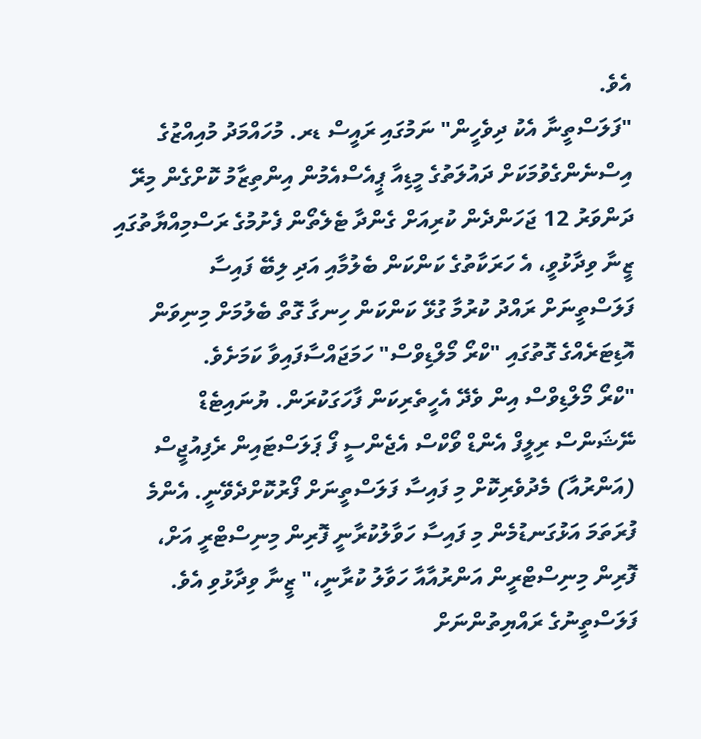އެވެ.
"ފަލަސްތީނާ އެކު ދިވެހީން" ނަމުގައި ރައީސް ޑރ. މުހައްމަދު މުއިއްޒުގެ އިސްނެންގެވުމަކަށް ދައުލަތުގެ މީޑިއާ ޕީއެސްއެމުން އިންތިޒާމު ކޮށްގެން މިރޭ ދަންވަރު 12 ޖަހަންދެން ކުރިއަށް ގެންދާ ޓެލެތޯން ފެށުމުގެ ރަސްމިއްޔާތުގައި ޒީނާ ވިދާޅުވީ، އެ ހަރަކާތުގެ ކަންކަން ބެލުމާއި އަދި ލިބޭ ފައިސާ ފަލަސްތީނަށް ރައްދު ކުރުމާ ގުޅޭ ކަންކަން ހިނގާ ގޮތް ބެލުމަށް މިނިވަން އޮޑިޓަރެއްގެ ގޮތުގައި "ކްރޯ މޯލްޑިވްސް" ހަމަޖައްސާފައިވާ ކަމަށެވެ.
"ކްރޯ މޯލްޑިވްސް އިން ވެދޭ އެހީތެރިކަން ފާހަގަކުރަން. ޔުނައިޓެޑް ނޭޝަންސް ރިލީފް އެންޑް ވޯކްސް އެޖެންސީ ފޯ ޕަލަސްޓައިން ރެފިއުޖީސް (އަންރުއާ) މެދުވެރިކޮށް މި ފައިސާ ފަލަސްތީނަށް ފޯރުކޮށްދެވޭނީ. އެންމެ ފުރަތަމަ އަޅުގަނޑުމެން މި ފައިސާ ހަވާލުކުރާނީ ފޮރިން މިނިސްޓްރީ އަށް، ފޮރިން މިނިސްޓްރީން އަންރުއާއާ ހަވާލު ކުރާނީ،" ޒީނާ ވިދާޅުވި އެވެ.
ފަލަސްތީނުގެ ރައްޔިތުންނަށް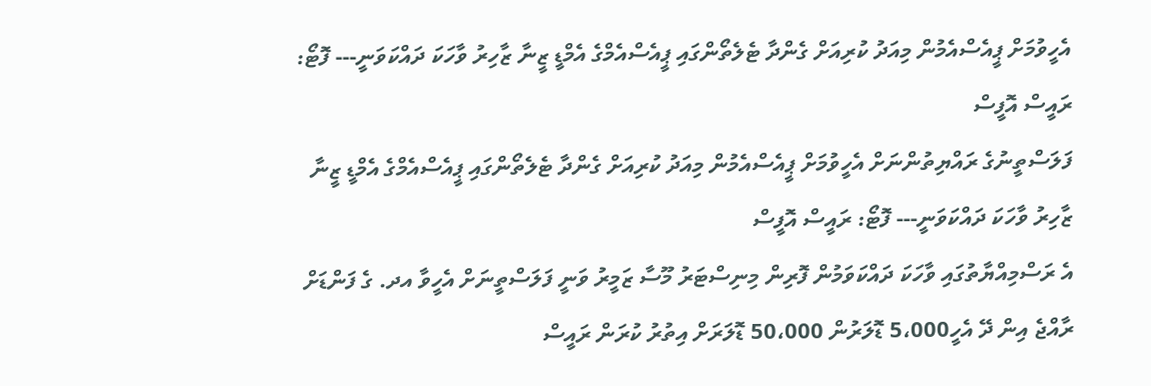އެހީވުމަށް ޕީއެސްއެމުން މިއަދު ކުރިއަށް ގެންދާ ޓެލެތޯންގައި ޕީއެސްއެމްގެ އެމްޑީ ޒީނާ ޒާހިރު ވާހަކަ ދައްކަވަނީ--- ފޮޓޯ: ރައީސް އޮފީސް
ފަލަސްތީނުގެ ރައްޔިތުންނަށް އެހީވުމަށް ޕީއެސްއެމުން މިއަދު ކުރިއަށް ގެންދާ ޓެލެތޯންގައި ޕީއެސްއެމްގެ އެމްޑީ ޒީނާ ޒާހިރު ވާހަކަ ދައްކަވަނީ--- ފޮޓޯ: ރައީސް އޮފީސް
އެ ރަސްމިއްޔާތުގައި ވާހަކަ ދައްކަވަމުން ފޮރިން މިނިސްޓަރު މޫސާ ޒަމީރު ވަނީ ފަލަސްތީނަށް އެހީވާ އދ. ގެ ފަންޑަށް ރާއްޖެ އިން ދޭ އެހީ5،000 ޑޮލަރުން 50،000 ޑޮލަރަށް އިތުރު ކުރަން ރައީސް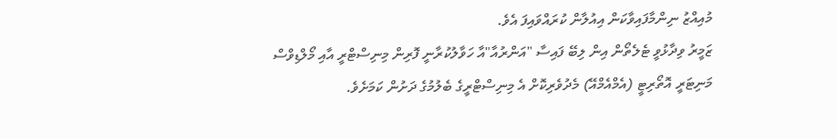މުއިއްޒު ނިންމާފައިވާކަން އިއުލާން ކުރައްވައިފަ އެވެ.
ޒަމީރު ވިދާޅުވީ ޓެލެތޯން އިން ލިބޭ ފައިސާ "އަންރުއާ"އާ ހަވާލުކުރާނީ ފޮރިން މިނިސްޓްރީ އާއި މޯލްޑިވްސް މަނިޓަރީ އޮތޯރިޓީ (އެމްއެމްއޭ) މެދުވެރިކޮށް އެ މިނިސްޓްރީގެ ބެލުމުގެ ދަށުން ކަމަށެވެ.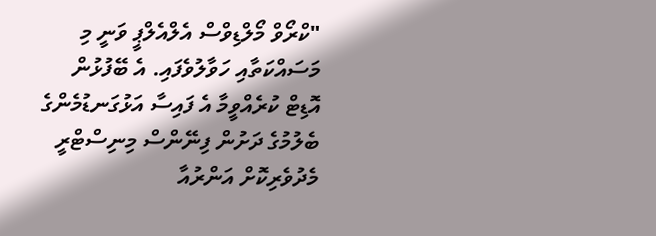"ކްރޯވް މޯލްޑިވްސް އެލްއެލްޕީ ވަނީ މި މަސައްކަތާއި ހަވާލުވެފައި. އެ ބޭފުޅުން އޮޑިޓް ކުރެއްވީމާ އެ ފައިސާ އަޅުގަނޑުމެންގެ ބެލުމުގެ ދަށުން ފިނޭންސް މިނިސްޓްރީ މެދުވެރިކޮށް އަންރުއާ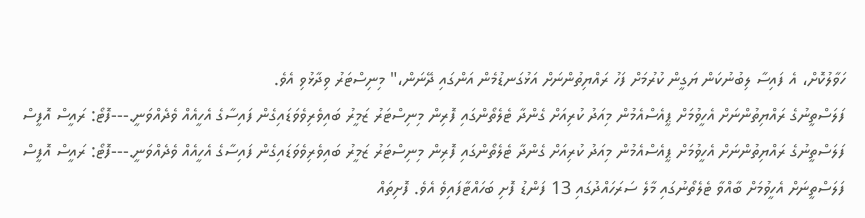ހަވާލުކޮށް، އެ ފައިސާ ލިބުނުކަން ޔަގީން ކުރުމަށް ފަހު ރައްޔިތުންނަށް އަޅުގަނޑުމެން އަންގައި ދޭނަން،" މިނިސްޓަރު ވިދާޅުވި އެވެ.
ފަލަސްތީނުގެ ރައްޔިތުންނަށް އެހީވުމަށް ޕީއެސްއެމުން މިއަދު ކުރިއަށް ގެންދާ ޓެލެތޯންގައި ފޮރިން މިނިސްޓަރު ޒަމީރު ބައިވެރިވެވަޑައިގެން ފައިސާގެ އެހީއެއް ވެދެއްވަނީ.---ފޮޓޯ: ރައީސް އޮފީސް
ފަލަސްތީނުގެ ރައްޔިތުންނަށް އެހީވުމަށް ޕީއެސްއެމުން މިއަދު ކުރިއަށް ގެންދާ ޓެލެތޯންގައި ފޮރިން މިނިސްޓަރު ޒަމީރު ބައިވެރިވެވަޑައިގެން ފައިސާގެ އެހީއެއް ވެދެއްވަނީ.---ފޮޓޯ: ރައީސް އޮފީސް
ފަލަސްތީނަށް އެހީވުމަށް ބާއްވާ ޓެލެތޯނުގައި މާލެ ސަރަހައްދުގައި 13 ފަންޑު ފޮށި ބަހައްޓާފައިވެ އެވެ. ފޮށިތައް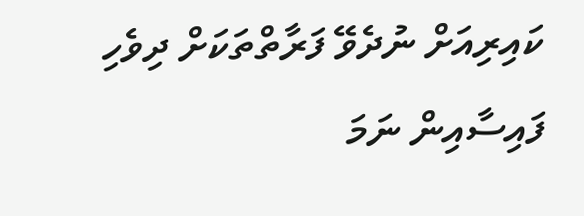ކައިރިއަށް ނުދެވޭ ފަރާތްތަކަށް ދިވެހި ފައިސާއިން ނަމަ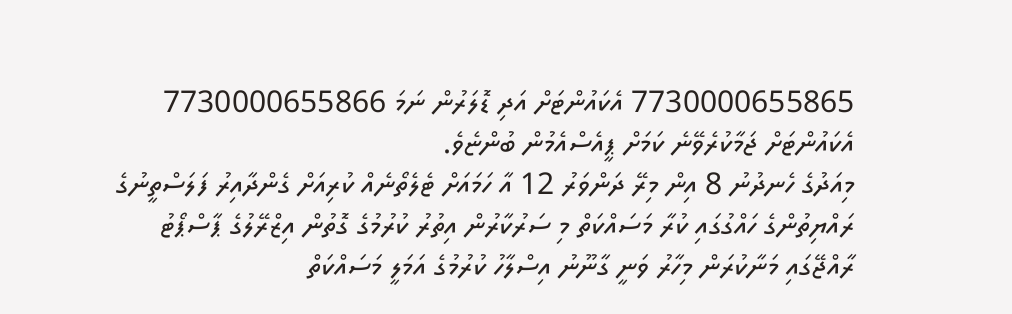7730000655865 އެކައުންޓަށް އަދި ޑޮލަރުން ނަމަ 7730000655866 އެކައުންޓަށް ޖަމާކުރެވޭނެ ކަމަށް ޕީއެސްއެމުން ބުންޏެވެ.
މިއަދުގެ ހެނދުނު 8 އިން މިރޭ ދަންވަރު 12 އާ ހަމައަށް ޓެލެތޯނެއް ކުރިއަށް ގެންދާއިރު ފަލަސްތީނުގެ ރައްޔިތުންގެ ހައްގުގައި ކުރާ މަސައްކަތް މި ސަރުކާރުން އިތުރު ކުރުމުގެ ގޮތުން އިޒްރޭލުގެ ޕާސްޕޯޓު ރާއްޖޭގައި މަނާކުރަން މިހާރު ވަނީ ގާނޫނު އިސްލާހު ކުރުމުގެ އަމަލީ މަސައްކަތް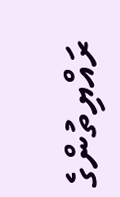ރައްޔިތުންގެ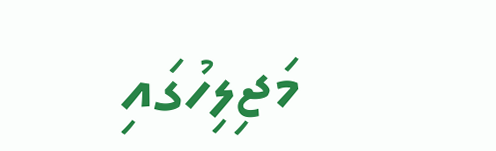މަޖިލިހުގައި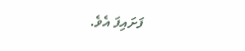ފަށައިފަ އެވެ.